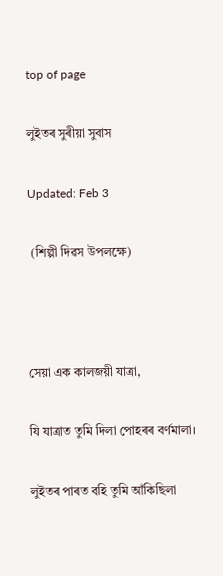top of page

লুইতৰ সুৰীয়া সুবাস

Updated: Feb 3

 (শিল্পী দিৱস উপলক্ষে)



সেয়া এক কালজয়ী যাত্ৰা,

যি যাত্ৰাত তুমি দিলা পোহৰৰ বৰ্ণমালা।

লুইতৰ পাৰত বহি তুমি আঁকিছিলা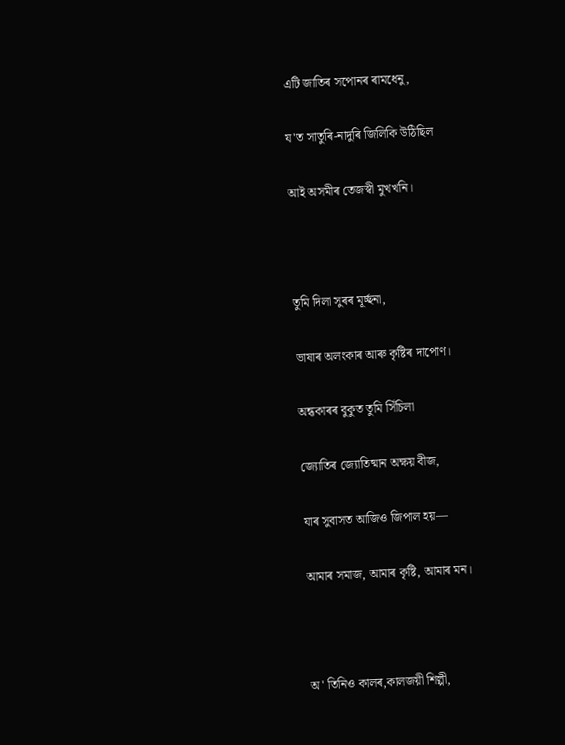এটি জাতিৰ সপোনৰ ৰামধেনু,

য'ত সাতুৰি-নাদুৰি জিলিকি উঠিছিল

আই অসমীৰ তেজস্বী মুখখনি।



তুমি দিলা সুৰৰ মূৰ্চ্ছনা,

ভাষাৰ অলংকাৰ আৰু কৃষ্টিৰ দাপোণ।

অন্ধকাৰৰ বুকুত তুমি সিঁচিলা

জ্যোতিৰ জ্যোতিষ্মান অক্ষয় বীজ,

যাৰ সুবাসত আজিও জিপাল হয়—

আমাৰ সমাজ, আমাৰ কৃষ্টি, আমাৰ মন।



অ' তিনিও কালৰ,কালজয়ী শিল্পী,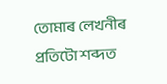তোমাৰ লেখনীৰ প্ৰতিটো শব্দত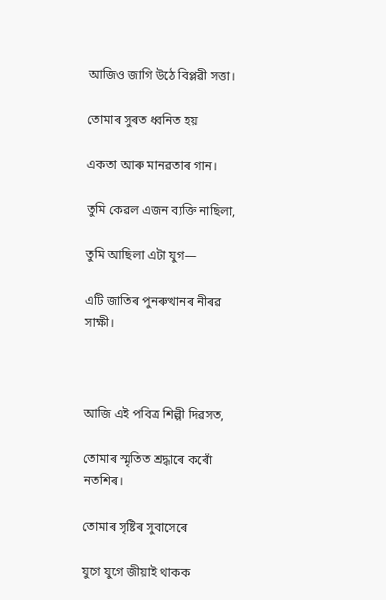আজিও জাগি উঠে বিপ্লৱী সত্তা।

তোমাৰ সুৰত ধ্বনিত হয়

একতা আৰু মানৱতাৰ গান।

তুমি কেৱল এজন ব্যক্তি নাছিলা,

তুমি আছিলা এটা যুগ—

এটি জাতিৰ পুনৰুত্থানৰ নীৰৱ সাক্ষী।



আজি এই পবিত্ৰ শিল্পী দিৱসত,

তোমাৰ স্মৃতিত শ্ৰদ্ধাৰে কৰোঁ নতশিৰ।

তোমাৰ সৃষ্টিৰ সুবাসেৰে

যুগে যুগে জীয়াই থাকক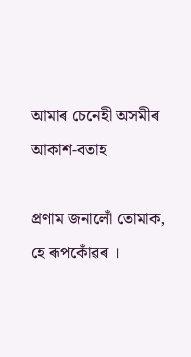আমাৰ চেনেহী অসমীৰ আকাশ-বতাহ

প্ৰণাম জনালোঁ তোমাক, হে ৰূপকোঁৱৰ ।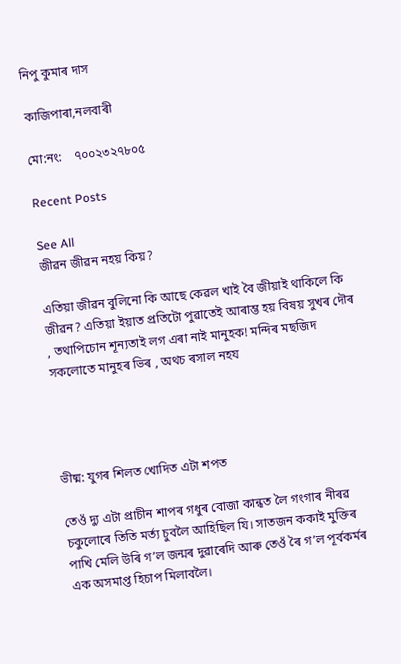নিপু কুমাৰ দাস

কাজিপাৰা,নলবাৰী

মো:নং:    ৭০০২৩২৭৮০৫

Recent Posts

See All
জীৱন জীৱন নহয় কিয়?

এতিয়া জীৱন বুলিনো কি আছে কেৱল খাই বৈ জীয়াই থাকিলে কি জীৱন? এতিয়া ইয়াত প্ৰতিটো পুৱাতেই আৰাম্ভ হয় বিষয় সুখৰ দৌৰ , তথাপিচোন শূন্যতাই লগ এৰা নাই মানুহক! মন্দিৰ মছজিদ সকলোতে মানুহৰ ভিৰ , অথচ ৰসাল নহয




ভীষ্ম: যুগৰ শিলত খোদিত এটা শপত

তেওঁ দ্যু এটা প্ৰাচীন শাপৰ গধুৰ বোজা কান্ধত লৈ গংগাৰ নীৰৱ চকুলোৰে তিতি মৰ্ত্য চুবলৈ আহিছিল যি। সাতজন ককাই মুক্তিৰ পাখি মেলি উৰি গ’ল জন্মৰ দুৱাৰেদি আৰু তেওঁ ৰৈ গ’ল পূৰ্বকৰ্মৰ এক অসমাপ্ত হিচাপ মিলাবলৈ।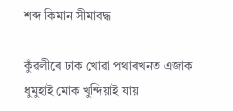শব্দ কিমান সীমাবদ্ধ

কুঁৱলীৰে ঢাক খোৱা পথাৰখনত এজাক ধুমুহাই মোক খুন্দিয়াই যায়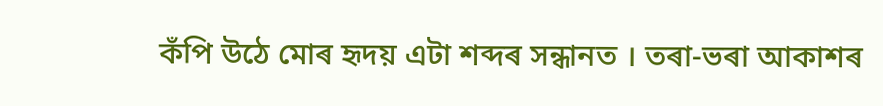কঁপি উঠে মোৰ হৃদয় এটা শব্দৰ সন্ধানত । তৰা-ভৰা আকাশৰ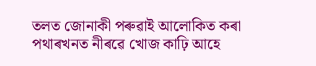তলত জোনাকী পৰুৱাই আলোকিত কৰা পথাৰখনত নীৰৱে খোজ কাঢ়ি আহে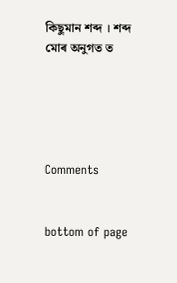কিছুমান শব্দ । শব্দ মোৰ অনুগত ত





Comments


bottom of page